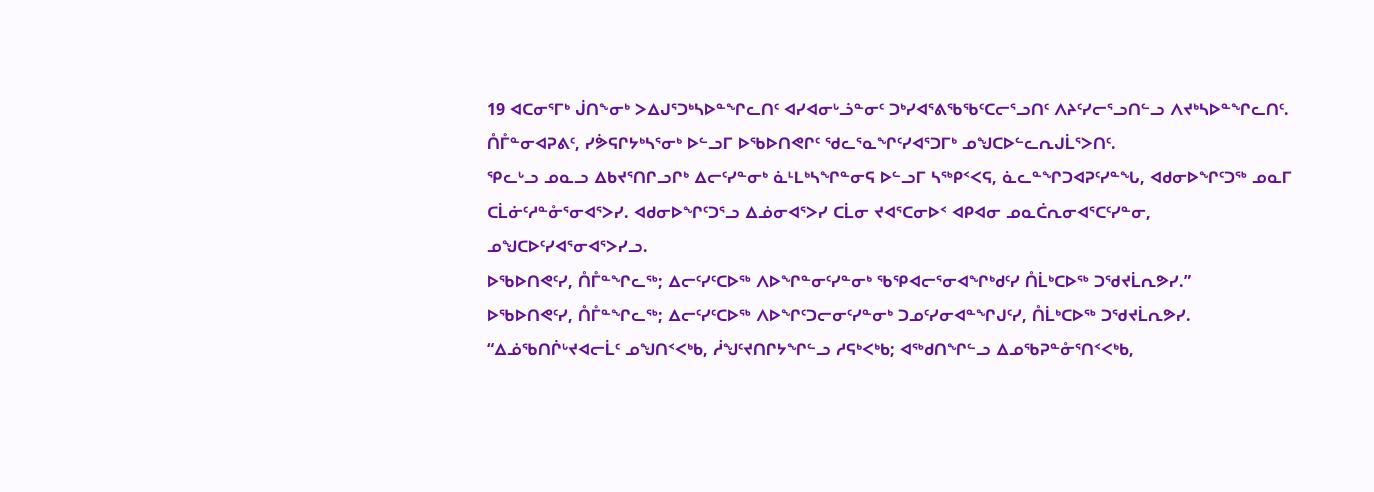19 ᐊᑕᓂᕐᒥᒃ ᒎᑎᖕᓂᒃ ᐳᐃᒍᕐᑐᒃᓴᐅᓐᖏᓚᑎᑦ ᐊᓯᐊᓂᒡᓘᓐᓂᑦ ᑐᒃᓯᐊᕐᕕᖃᖃᑦᑕᓕᕐᓗᑎᑦ ᐱᔨᑦᓯᓕᕐᓗᑎᓪᓗ ᐱᔪᒃᓴᐅᓐᖏᓚᑎᑦ. ᑍᒤᓐᓂᐊᕈᕕᑦ, ᓯᕘᕋᒋᔭᒃᓴᕐᓂᒃ ᐅᓪᓗᒥ ᐅᖃᐅᑎᕙᒋᑦ ᖁᓚᕐᓇᖏᑦᓯᐊᕐᑐᒥᒃ ᓄᖑᑕᐅᓪᓚᕆᒍᒫᕐᐳᑎᑦ.
ᕿᓚᒡᓗ ᓄᓇᓗ ᐃᑲᔪᕐᑎᒋᓗᒋᒃ ᐃᓕᑦᓯᓐᓂᒃ ᓈᒻᒪᒃᓴᖏᓐᓂᕋ ᐅᓪᓗᒥ ᓴᖅᑭᑉᐸᕋ, ᓈᓚᓐᖏᑐᐊᕈᑦᓯᓐᖓ, ᐊᑯᓂᐅᖏᑦᑐᖅ ᓄᓇᒥ ᑕᒫᓃᑦᓱᓐᓁᕐᓂᐊᕐᐳᓯ. ᐊᑯᓂᐅᖏᑦᑐᕐᓗ ᐃᓅᓂᐊᕐᐳᓯ ᑕᒫᓂ ᔪᐊᕐᑕᓂᐅᑉ ᐊᑭᐊᓂ ᓄᓇᑖᕆᓂᐊᕐᑕᑦᓯᓐᓂ, ᓄᖑᑕᐅᑦᓯᐊᕐᓂᐊᕐᐳᓯᓗ.
ᐅᖃᐅᑎᕙᑦᓯ, ᑍᒤᓐᖏᓚᖅ; ᐃᓕᑦᓯᑦᑕᐅᖅ ᐱᐅᖏᓐᓂᑦᓯᓐᓂᒃ ᖃᕿᐊᓕᕐᓂᐊᖏᒃᑯᑦᓯ ᑍᒫᒃᑕᐅᖅ ᑐᖁᔪᒫᕆᕗᓯ.”
ᐅᖃᐅᑎᕙᑦᓯ, ᑍᒤᓐᖏᓚᖅ; ᐃᓕᑦᓯᑦᑕᐅᖅ ᐱᐅᖏᑦᑐᓕᓂᑦᓯᓐᓂᒃ ᑐᓄᑦᓯᓂᐊᓐᖏᒍᑦᓯ, ᑍᒫᒃᑕᐅᖅ ᑐᖁᔪᒫᕆᕗᓯ.
“ᐃᓅᖃᑎᒌᒡᔪᐊᓕᒫᑦ ᓄᖑᑎᑉᐸᒃᑲ, ᓲᖑᑦᔪᑎᒋᔭᖏᓪᓗ ᓱᕋᒃᐸᒃᑲ; ᐊᖅᑯᑎᖏᓪᓗ ᐃᓄᖃᕈᓐᓁᕐᑎᑉᐸᒃᑲ,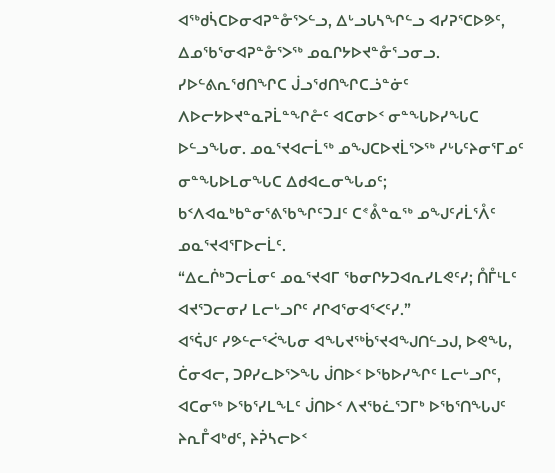ᐊᖅᑯᓵᑕᐅᓂᐊᕈᓐᓁᕐᐳᓪᓗ, ᐃᒡᓗᒐᓴᖏᓪᓗ ᐊᓯᕈᕐᑕᐅᕗᑦ, ᐃᓄᖃᕐᓂᐊᕈᓐᓁᕐᐳᖅ ᓄᓇᒋᔭᐅᔪᓐᓁᕐᓗᓂᓗ.
ᓯᐅᓪᕕᕆᖁᑎᖏᑕ ᒎᓗᖁᑎᖏᑕᓘᓐᓃᑦ ᐱᐅᓕᔭᐅᔪᓐᓇᕈᒫᓐᖏᓔᑦ ᐊᑕᓂᐅᑉ ᓂᓐᖓᐅᓯᖓᑕ ᐅᓪᓗᖓᓂ. ᓄᓇᕐᔪᐊᓕᒫᖅ ᓄᖑᑕᐅᔪᒫᕐᐳᖅ ᓯᒡᒐᑦᔨᓂᕐᒥᓄᑦ ᓂᓐᖓᐅᒪᓂᖓᑕ ᐃᑯᐊᓚᓂᖓᓄᑦ; ᑲᑉᐱᐊᓇᒃᑲᓐᓂᕐᕕᖃᖏᑦᑐᒧᑦ ᑕᕝᕔᓐᓇᖅ ᓄᖑᑦᓱᒫᕐᐰᑦ ᓄᓇᕐᔪᐊᕐᒥᐅᓕᒫᑦ.
“ᐃᓚᒌᒃᑐᓕᒫᓂᑦ ᓄᓇᕐᔪᐊᒥ ᖃᓂᒋᔭᑐᐊᕆᓯᒪᕙᑦᓯ; ᑍᒤᒻᒪᑦ ᐊᔪᕐᑐᓕᓂᓯ ᒪᓕᒡᓗᒋᑦ ᓱᒋᐊᕐᓂᐊᕐᐸᑦᓯ.”
ᐊᕐᕌᒍᑦ ᓯᕗᓪᓕᕐᐹᖓᓂ ᐊᖓᔪᖅᑳᕐᔪᐊᖑᑎᓪᓗᒍ, ᐅᕙᖓ, ᑖᓂᐊᓕ, ᑐᑭᓯᓚᐅᕐᐳᖓ ᒎᑎᐅᑉ ᐅᖃᐅᓯᖏᑦ ᒪᓕᒡᓗᒋᑦ, ᐊᑕᓂᖅ ᐅᖃᕐᓯᒪᖕᒪᑦ ᒎᑎᐅᑉ ᐱᔪᖃᓛᕐᑐᒥᒃ ᐅᖃᕐᑎᖓᒍᑦ ᔨᕆᒤᐊᒃᑯᑦ, ᔨᕉᓴᓕᐅᑉ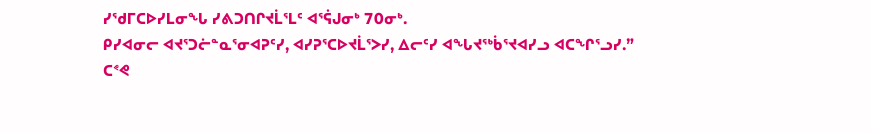ᓯᖁᒥᑕᐅᓯᒪᓂᖓ ᓯᕕᑐᑎᒋᔪᒫᕐᒪᑦ ᐊᕐᕌᒍᓂᒃ 70ᓂᒃ.
ᑭᓯᐊᓂᓕ ᐊᔪᕐᑐᓖᓐᓇᕐᓂᐊᕈᑦᓯ, ᐊᓯᕈᕐᑕᐅᔪᒫᕐᐳᓯ, ᐃᓕᑦᓯ ᐊᖓᔪᖅᑳᕐᔪᐊᓯᓗ ᐊᑕᖏᕐᓗᓯ.”
ᑕᕝᕙ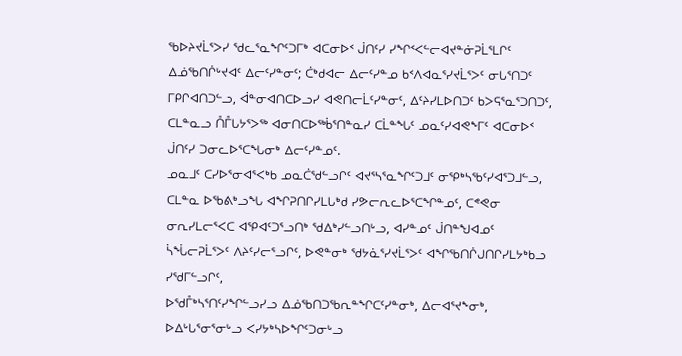ᖃᐅᔨᔪᒫᕐᐳᓯ ᖁᓚᕐᓇᖏᑦᑐᒥᒃ ᐊᑕᓂᐅᑉ ᒎᑎᑦᓯ ᓯᖏᑉᐸᓪᓕᐊᔪᓐᓃᕈᒫᕐᒪᒋᑦ ᐃᓅᖃᑎᒌᒡᔪᐊᑦ ᐃᓕᑦᓯᓐᓂᑦ; ᑖᒃᑯᐊᓕ ᐃᓕᑦᓯᓐᓄ ᑲᑉᐱᐊᓇᕐᓯᔪᒫᕐᐳᑦ ᓂᒐᕐᑎᑐᑦ ᒥᑭᒋᐊᑎᑐᓪᓗ, ᐋᓐᓂᐊᑎᑕᐅᓗᓯ ᐊᕙᑎᓕᒫᑦᓯᓐᓂᑦ, ᐃᑦᔨᓯᒪᐅᑎᑐᑦ ᑲᐳᕋᕐᓇᕐᑐᑎᑐᑦ, ᑕᒪᓐᓇᓗ ᑍᒤᒐᔭᕐᐳᖅ ᐊᓂᑎᑕᐅᖅᑳᕐᑎᓐᓇᓯ ᑕᒫᓐᖓᑦ ᓄᓇᑦᓯᐊᕙᖕᒥᑦ ᐊᑕᓂᐅᑉ ᒎᑎᑦᓯ ᑐᓂᓚᐅᕐᑕᖓᓂᒃ ᐃᓕᑦᓯᓐᓄᑦ.
ᓄᓇᒧᑦ ᑕᓯᐅᕐᓂᐊᕐᐸᒃᑲ ᓄᓇᑖᖁᓪᓗᒋᑦ ᐊᔪᕐᓴᕐᓇᖏᑦᑐᒧᑦ ᓂᕿᒃᓴᖃᑦᓯᐊᕐᑐᒧᓪᓗ, ᑕᒪᓐᓇ ᐅᖃᕕᒃᓗᖓ ᐊᖏᕈᑎᒋᓯᒪᒐᒃᑯ ᓯᕗᓕᕆᓚᐅᕐᑕᖏᓐᓄᑦ, ᑕᕝᕙᓂ ᓂᕆᓯᒪᓕᕐᐸᑕ ᐊᕿᐊᑦᑐᕐᓗᑎᒃ ᖁᐃᒃᓯᓪᓗᑎᒡᓗ, ᐊᓯᓐᓄᑦ ᒎᑎᓐᖑᐊᓄᑦ ᓵᖔᓕᕈᒫᕐᐳᑦ ᐱᔨᑦᓯᓕᕐᓗᒋᑦ, ᐅᕙᓐᓂᒃ ᖁᔭᓈᕐᓯᔪᒫᕐᐳᑦ ᐊᖏᖃᑎᒌᒍᑎᒋᓯᒪᔭᒃᑲᓗ ᓯᖁᒥᓪᓗᒋᑦ,
ᐅᖁᒤᒃᓴᕐᑎᑦᓯᖏᓪᓗᓯᓗ ᐃᓅᖃᑎᑐᖃᕆᓐᖏᑕᑦᓯᓐᓂᒃ, ᐃᓕᐊᕐᔪᖕᓂᒃ, ᐅᐃᒡᒐᕐᓂᕐᓂᒡᓗ ᐸᓯᔭᒃᓴᐅᖏᑦᑐᓂᒡᓗ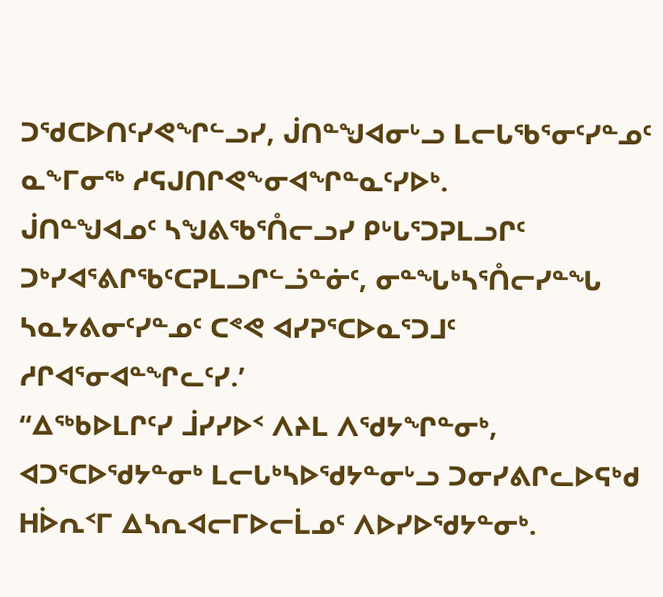ᑐᖁᑕᐅᑎᑦᓯᕙᖏᓪᓗᓯ, ᒎᑎᓐᖑᐊᓂᒡᓗ ᒪᓕᒐᖃᕐᓂᑦᓯᓐᓄᑦ ᓇᖕᒥᓂᖅ ᓱᕋᒍᑎᒋᕙᖕᓂᐊᖏᓐᓇᑦᓯᐅᒃ.
ᒎᑎᓐᖑᐊᓄᑦ ᓴᖑᕕᖃᕐᑍᓕᓗᓯ ᑭᒡᒐᕐᑐᕈᒪᓗᒋᑦ ᑐᒃᓯᐊᕐᕕᒋᖃᑦᑕᕈᒪᓗᒋᓪᓘᓐᓃᑦ, ᓂᓐᖓᒃᓴᕐᑍᓕᓯᓐᖓ ᓴᓇᔭᕕᓂᑦᓯᓐᓄᑦ ᑕᕝᕙ ᐊᓯᕈᕐᑕᐅᓇᕐᑐᒧᑦ ᓱᒋᐊᕐᓂᐊᓐᖏᓚᑦᓯ.’
“ᐃᖅᑲᐅᒪᒋᑦᓯ ᒨᓯᓯᐅᑉ ᐱᔨᒪ ᐱᖁᔭᖏᓐᓂᒃ, ᐊᑐᕐᑕᐅᖁᔭᓐᓂᒃ ᒪᓕᒐᒃᓴᐅᖁᔭᓐᓂᒡᓗ ᑐᓂᓯᕕᒋᓚᐅᕋᒃᑯ ᕼᐆᕆᑉᒥ ᐃᓴᕆᐊᓕᒥᐅᓕᒫᓄᑦ ᐱᐅᓯᐅᖁᔭᓐᓂᒃ.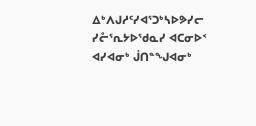ᐃᒃᐱᒍᓱᑦᓯᐊᕐᑐᒃᓴᐅᕗᓯᓕ ᓯᓔᕐᕆᔭᐅᖁᓇᓯ ᐊᑕᓂᐅᑉ ᐊᓯᐊᓂᒃ ᒎᑎᓐᖑᐊᓂᒃ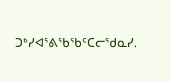ᑐᒃᓯᐊᕐᕕᖃᖃᑦᑕᓕᖁᓇᓯ.